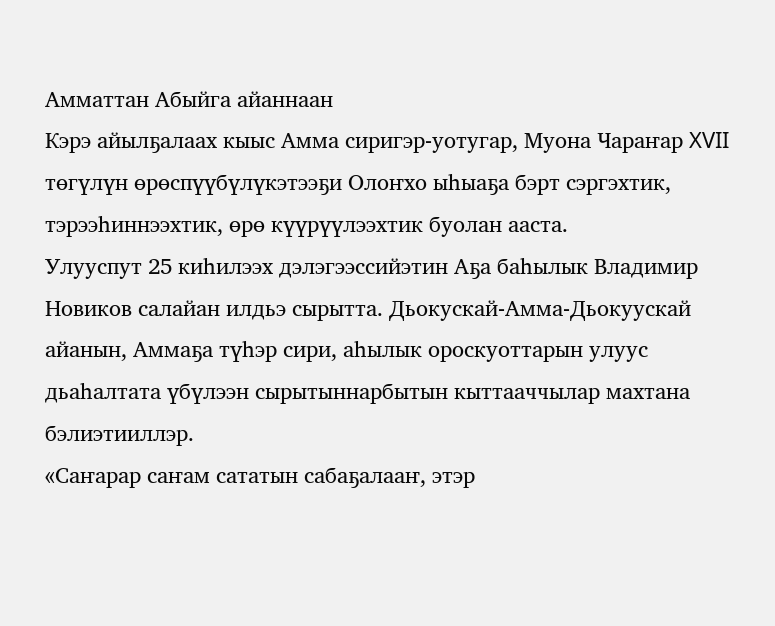Амматтан Абыйга айаннаан
Кэрэ айылҕалаах кыыс Амма сиригэр-уотугар, Муона Чараҥар XVII төгүлүн өрөспүүбүлүкэтээҕи Олоҥхо ыһыаҕа бэрт сэргэхтик, тэрээһиннээхтик, өрө күүрүүлээхтик буолан ааста.
Улууспут 25 киһилээх дэлэгээссийэтин Аҕа баһылык Владимир Новиков салайан илдьэ сырытта. Дьокускай-Амма-Дьокуускай айанын, Аммаҕа түһэр сири, аһылык ороскуоттарын улуус дьаһалтата үбүлээн сырытыннарбытын кыттааччылар махтана бэлиэтииллэр.
«Саҥарар саҥам сататын сабаҕалааҥ, этэр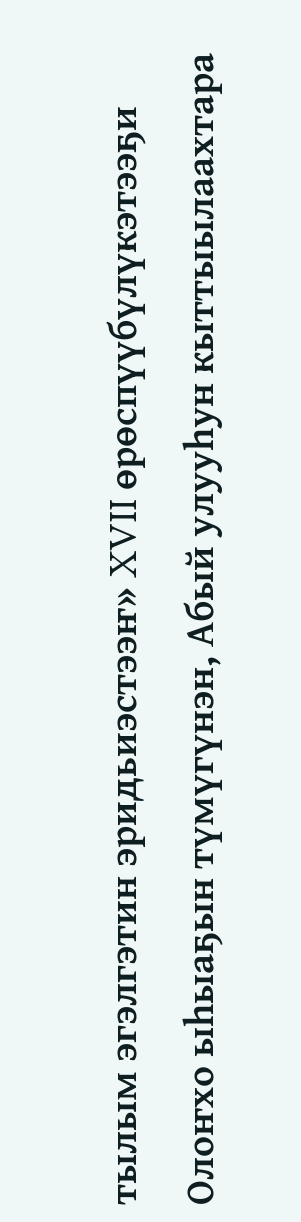тылым эгэлгэтин эридьиэстээҥ» XVII өрөспүүбүлүкэтээҕи Олоҥхо ыһыаҕын түмүгүнэн, Абый улууһун кыттыылаахтара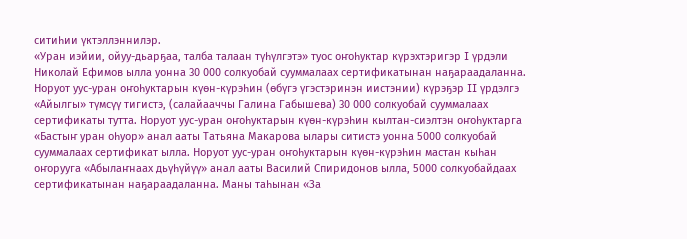ситиһии үктэллэннилэр.
«Уран иэйии, ойуу-дьарҕаа, талба талаан түһүлгэтэ» туос оҥоһуктар күрэхтэригэр I үрдэли Николай Ефимов ылла уонна 30 000 солкуобай сууммалаах сертификатынан наҕараадаланна. Норуот уус-уран оҥоһуктарын күөн-күрэһин (өбүгэ үгэстэринэн иистэнии) күрэҕэр II үрдэлгэ «Айылгы» түмсүү тигистэ, (салайааччы Галина Габышева) 30 000 солкуобай сууммалаах сертификаты тутта. Норуот уус-уран оҥоһуктарын күөн-күрэһин кылтан-сиэлтэн оҥоһуктарга «Бастыҥ уран оһуор» анал ааты Татьяна Макарова ылары ситистэ уонна 5000 солкуобай сууммалаах сертификат ылла. Норуот уус-уран оҥоһуктарын күөн-күрэһин мастан кыһан оҥорууга «Абылаҥнаах дьүһүйүү» анал ааты Василий Спиридонов ылла, 5000 солкуобайдаах сертификатынан наҕараадаланна. Маны таһынан «За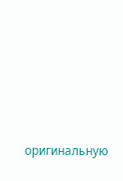оригинальную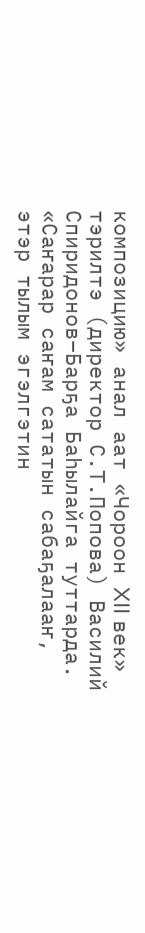композицию» анал аат «Чороон XII век» тэрилтэ (директор С.Т.Попова) Василий Спиридонов–Барҕа Баһылайга туттарда.
«Саҥарар саҥам сататын сабаҕалааҥ, этэр тылым эгэлгэтин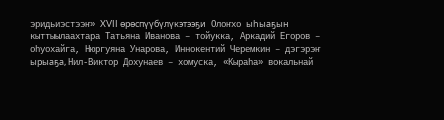эридьиэстээҥ» XVII өрөспүүбүлүкэтээҕи Олоҥхо ыһыаҕын кыттыылаахтара Татьяна Иванова – тойукка, Аркадий Егоров – оһуохайга, Нюргуяна Унарова, Иннокентий Черемкин – дэгэрэҥ ырыаҕа, Нил-Виктор Дохунаев – хомуска, «Кыраһа» вокальнай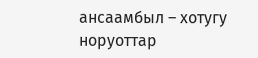ансаамбыл – хотугу норуоттар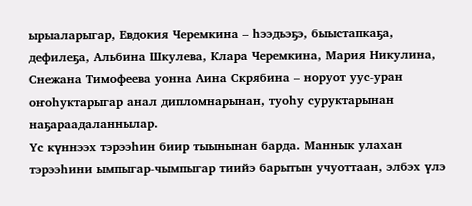ырыаларыгар, Евдокия Черемкина – һээдьэҕэ, быыстапкаҕа, дефилеҕа, Альбина Шкулева, Клара Черемкина, Мария Никулина, Снежана Тимофеева уонна Аина Скрябина – норуот уус-уран оҥоһуктарыгар анал дипломнарынан, туоһу суруктарынан наҕараадаланнылар.
Үс күннээх тэрээһин биир тыынынан барда. Маннык улахан тэрээһини ымпыгар-чымпыгар тиийэ барытын учуоттаан, элбэх үлэ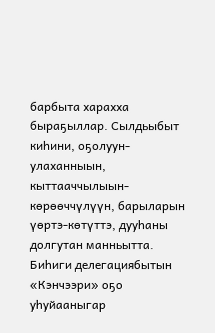барбыта харахха быраҕыллар. Сылдьыбыт киһини, оҕолуун-улаханныын, кыттааччылыын-көрөөччүлүүн, барыларын үөртэ-көтүттэ, дууһаны долгутан манньытта.
Биһиги делегациябытын «Кэнчээри» оҕо уһуйааныгар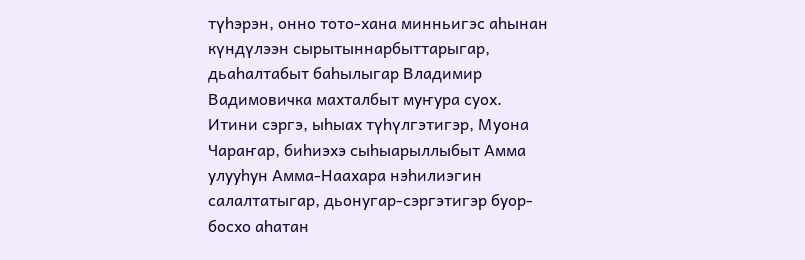түһэрэн, онно тото-хана минньигэс аһынан күндүлээн сырытыннарбыттарыгар, дьаһалтабыт баһылыгар Владимир Вадимовичка махталбыт муҥура суох. Итини сэргэ, ыһыах түһүлгэтигэр, Муона Чараҥар, биһиэхэ сыһыарыллыбыт Амма улууһун Амма-Наахара нэһилиэгин салалтатыгар, дьонугар-сэргэтигэр буор-босхо аһатан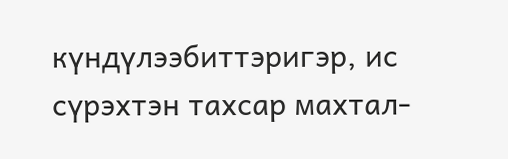күндүлээбиттэригэр, ис сүрэхтэн тахсар махтал-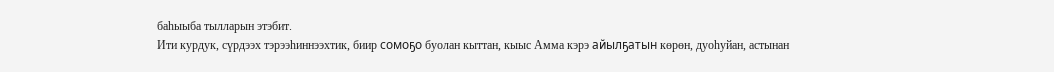баһыыба тылларын этэбит.
Ити курдук, сүрдээх тэрээһиннээхтик, биир сомоҕо буолан кыттан, кыыс Амма кэрэ айылҕатын көрөн, дуоһуйан, астынан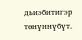дьиэбитигэр төнүннүбүт.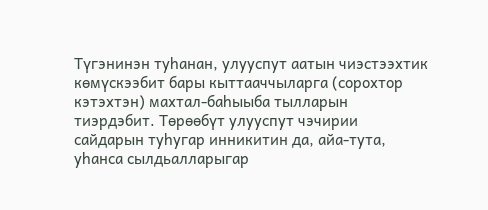Түгэнинэн туһанан, улууспут аатын чиэстээхтик көмүскээбит бары кыттааччыларга (сорохтор кэтэхтэн) махтал-баһыыба тылларын тиэрдэбит. Төрөөбүт улууспут чэчирии сайдарын туһугар инникитин да, айа-тута, уһанса сылдьалларыгар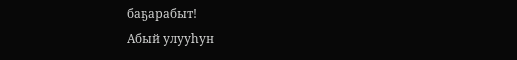баҕарабыт!
Абый улууһун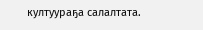култуураҕа салалтата.